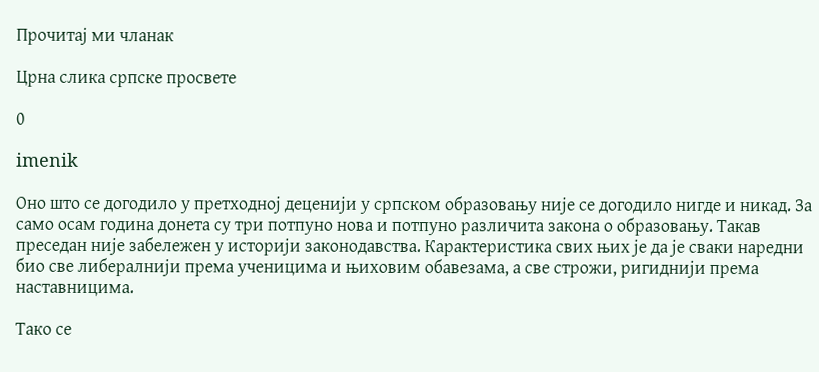Прочитај ми чланак

Црна слика српске просвете

0

imenik

Оно што се догодило у претходној деценији у српском образовању није се догодило нигде и никад. За само осам година донета су три потпуно нова и потпуно различита закона о образовању. Такав преседан није забележен у историји законодавства. Карактеристика свих њих је да је сваки наредни био све либералнији према ученицима и њиховим обавезама, а све строжи, ригиднији према наставницима.

Тако се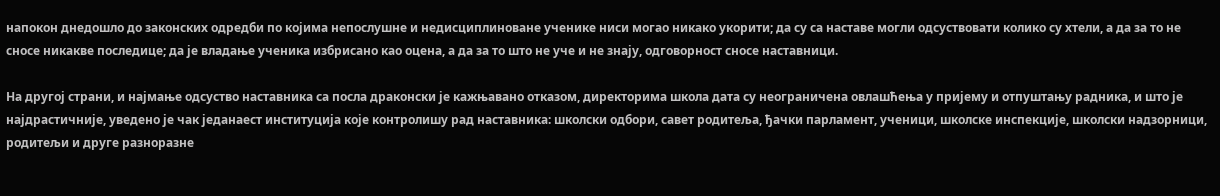напокон днедошло до законских одредби по којима непослушне и недисциплиноване ученике ниси могао никако укорити; да су са наставе могли одсуствовати колико су хтели, а да за то не сносе никакве последице; да је владање ученика избрисано као оцена, а да за то што не уче и не знају, одговорност сносе наставници.

На другој страни, и најмање одсуство наставника са посла драконски је кажњавано отказом, директорима школа дата су неограничена овлашћења у пријему и отпуштању радника, и што је најдрастичније, уведено је чак једанаест институција које контролишу рад наставника: школски одбори, савет родитеља, ђачки парламент, ученици, школске инспекције, школски надзорници, родитељи и друге разноразне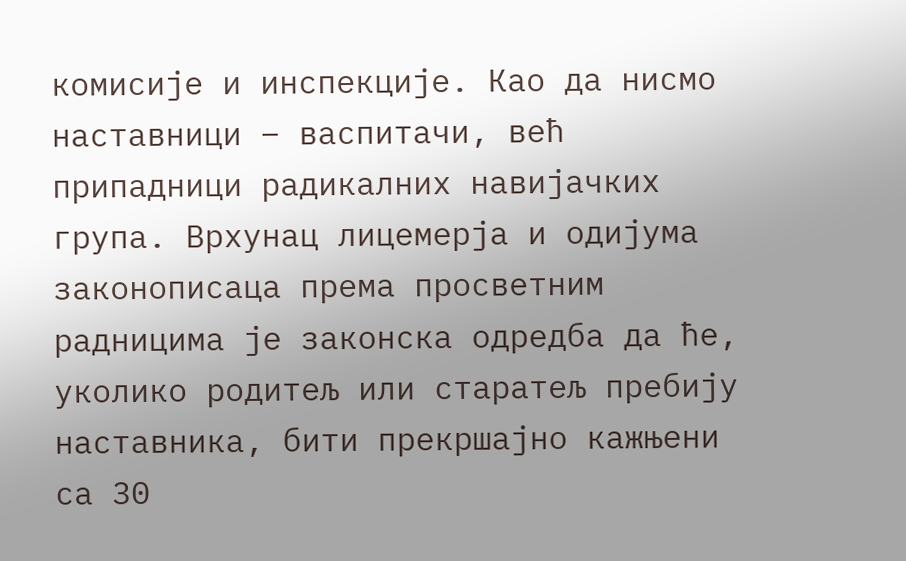комисије и инспекције. Као да нисмо наставници – васпитачи, већ припадници радикалних навијачких група. Врхунац лицемерја и одијума законописаца према просветним радницима је законска одредба да ће, уколико родитељ или старатељ пребију наставника, бити прекршајно кажњени са 30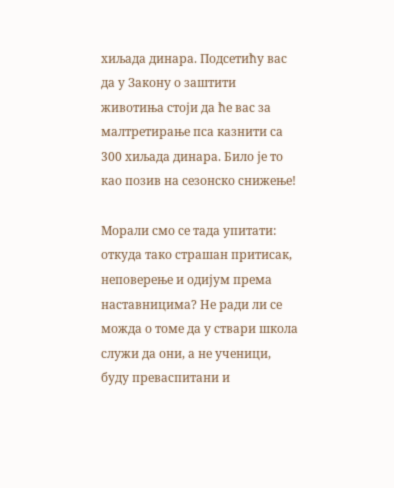хиљада динара. Подсетићу вас да у Закону о заштити животиња стоји да ће вас за малтретирање пса казнити са 300 хиљада динара. Било је то као позив на сезонско снижење!

Морали смо се тада упитати: откуда тако страшан притисак, неповерење и одијум према наставницима? Не ради ли се можда о томе да у ствари школа служи да они, а не ученици, буду преваспитани и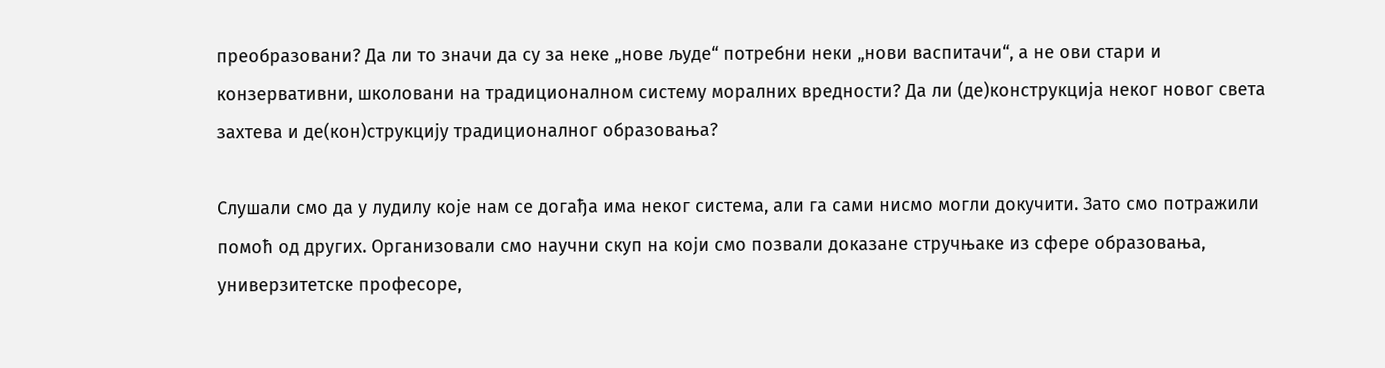преобразовани? Да ли то значи да су за неке „нове људе“ потребни неки „нови васпитачи“, а не ови стари и конзервативни, школовани на традиционалном систему моралних вредности? Да ли (де)конструкција неког новог света захтева и де(кон)струкцију традиционалног образовања?

Слушали смо да у лудилу које нам се догађа има неког система, али га сами нисмо могли докучити. Зато смо потражили помоћ од других. Организовали смо научни скуп на који смо позвали доказане стручњаке из сфере образовања, универзитетске професоре,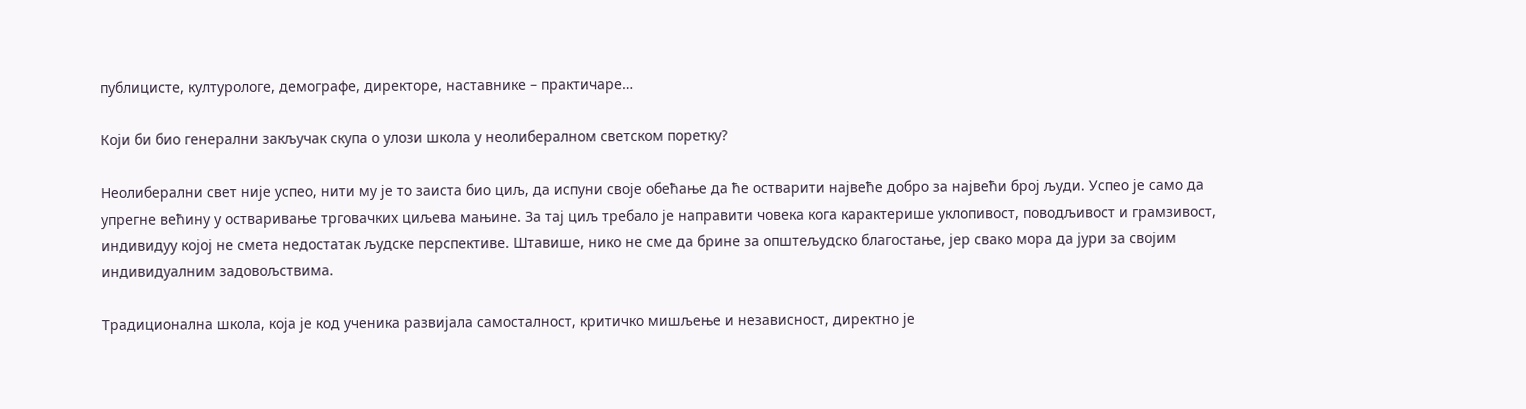публицисте, културологе, демографе, директоре, наставнике – практичаре…

Који би био генерални закључак скупа о улози школа у неолибералном светском поретку?

Неолиберални свет није успео, нити му је то заиста био циљ, да испуни своје обећање да ће остварити највеће добро за највећи број људи. Успео је само да упрегне већину у остваривање трговачких циљева мањине. За тај циљ требало је направити човека кога карактерише уклопивост, поводљивост и грамзивост, индивидуу којој не смета недостатак људске перспективе. Штавише, нико не сме да брине за општељудско благостање, јер свако мора да јури за својим индивидуалним задовољствима.

Традиционална школа, која је код ученика развијала самосталност, критичко мишљење и независност, директно је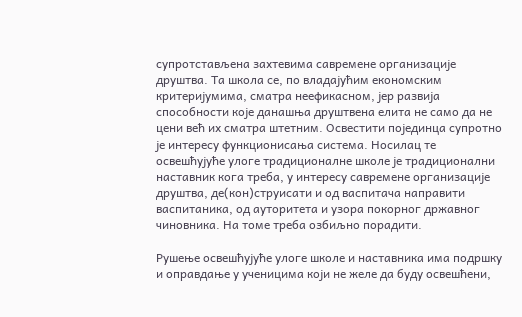супротстављена захтевима савремене организације друштва. Та школа се, по владајућим економским критеријумима, сматра неефикасном, јер развија способности које данашња друштвена елита не само да не цени већ их сматра штетним. Освестити појединца супротно је интересу функционисања система. Носилац те освешћујуће улоге традиционалне школе је традиционални наставник кога треба, у интересу савремене организације друштва, де(кон)струисати и од васпитача направити васпитаника, од ауторитета и узора покорног државног чиновника. На томе треба озбиљно порадити.

Рушење освешћујуће улоге школе и наставника има подршку и оправдање у ученицима који не желе да буду освешћени,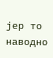јер то наводно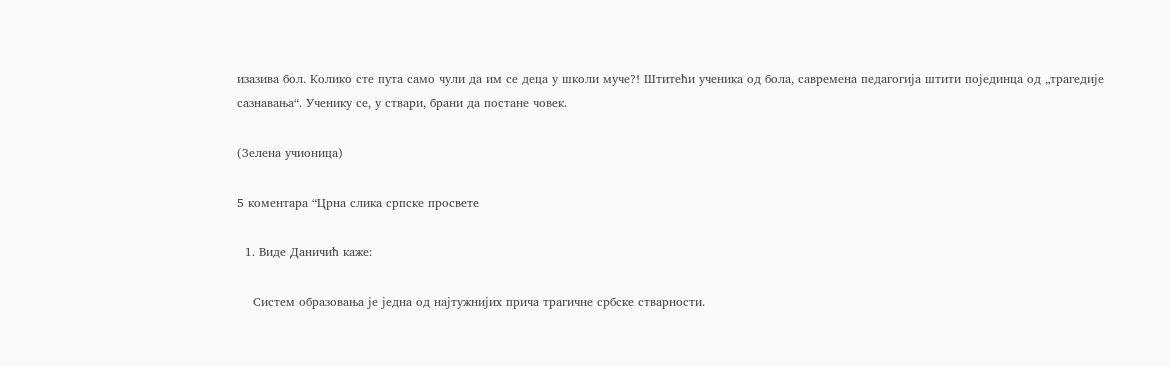изазива бол. Колико сте пута само чули да им се деца у школи муче?! Штитећи ученика од бола, савремена педагогија штити појединца од „трагедије сазнавања“. Ученику се, у ствари, брани да постане човек.

(Зелена учионица)

5 коментара “Црна слика српске просвете

  1. Виде Даничић каже:

    Систем образовања је једна од најтужнијих прича трагичне србске стварности.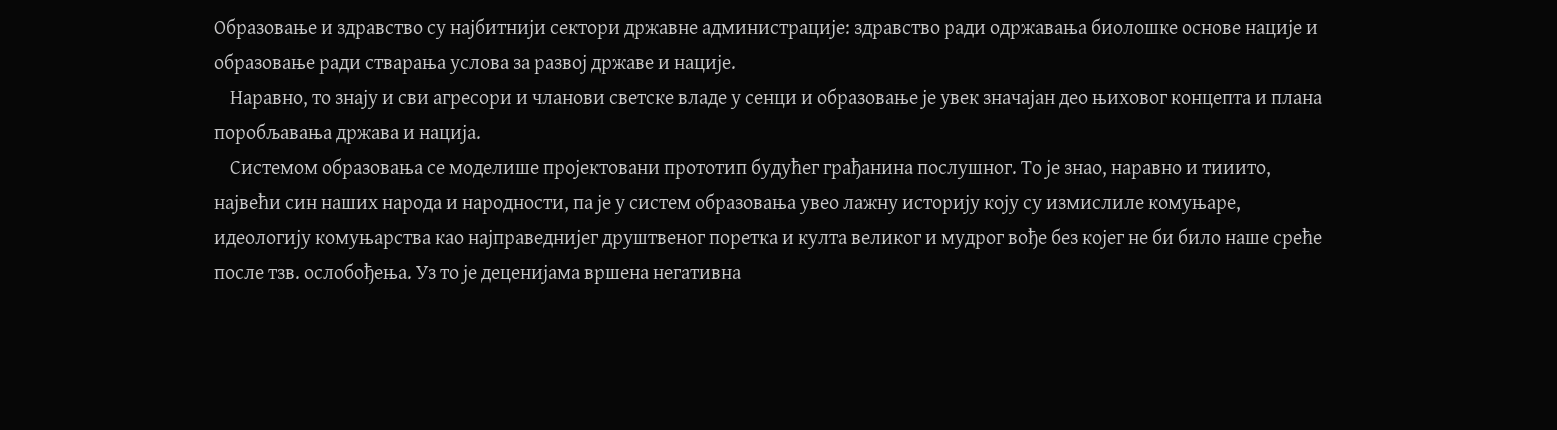Образовање и здравство су најбитнији сектори државне администрације: здравство ради одржавања биолошке основе нације и образовање ради стварања услова за развој државе и нације.
    Наравно, то знају и сви агресори и чланови светске владе у сенци и образовање је увек значајан део њиховог концепта и плана поробљавања држава и нација.
    Системом образовања се моделише пројектовани прототип будућег грађанина послушног. То је знао, наравно и тииито, највећи син наших народа и народности, па је у систем образовања увео лажну историју коју су измислиле комуњаре, идеологију комуњарства као најправеднијег друштвеног поретка и култа великог и мудрог вође без којег не би било наше среће после тзв. ослобођења. Уз то је деценијама вршена негативна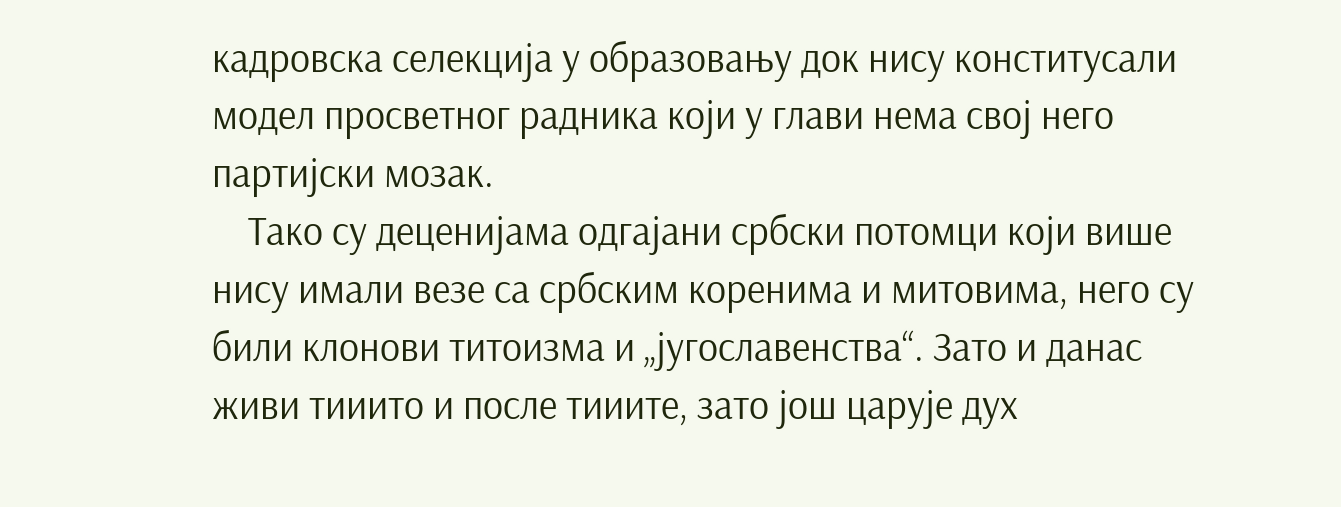кадровска селекција у образовању док нису конститусали модел просветног радника који у глави нема свој него партијски мозак.
    Тако су деценијама одгајани србски потомци који више нису имали везе са србским коренима и митовима, него су били клонови титоизма и „југославенства“. Зато и данас живи тииито и после тииите, зато још царује дух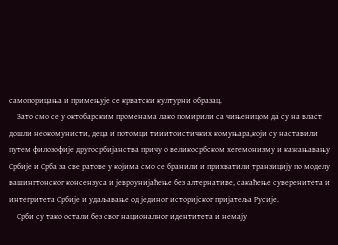самопорицања и примењује се крватски културни образац.
    Зато смо се у октобарским променама лако помирили са чињеницом да су на власт дошли неокомунисти, деца и потомци тииитоистичких комуњара,који су наставили путем филозофије другосрбијанства причу о великосрбском хегемонизму и кажањавању Србије и Срба за све ратове у којима смо се бранили и прихватили транзицију по моделу вашингтонског консензуса и јевроунијаћење без алтернативе, сакаћење суверенитета и интегритета Србије и удаљавање од јединог историјског пријатеља Русије.
    Срби су тако остали без свог националног идентитета и немају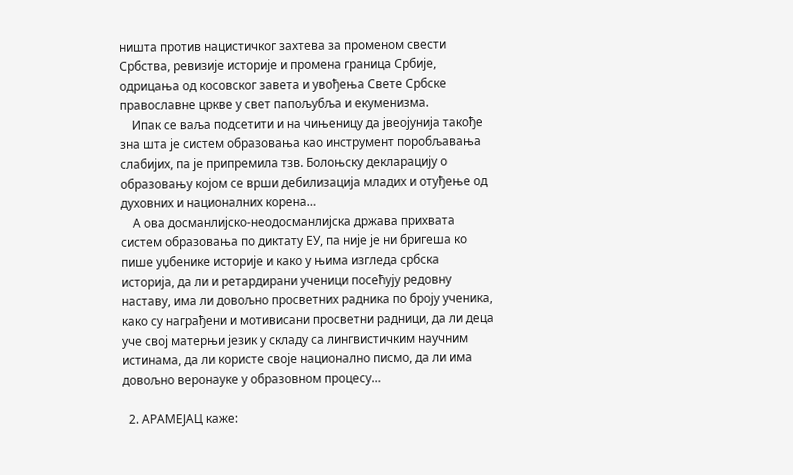ништа против нацистичког захтева за променом свести Србства, ревизије историје и промена граница Србије, одрицања од косовског завета и увођења Свете Србске православне цркве у свет папољубља и екуменизма.
    Ипак се ваља подсетити и на чињеницу да јвеојунија такође зна шта је систем образовања као инструмент поробљавања слабијих, па је припремила тзв. Болоњску декларацију о образовању којом се врши дебилизација младих и отуђење од духовних и националних корена…
    А ова досманлијско-неодосманлијска држава прихвата систем образовања по диктату ЕУ, па није је ни бригеша ко пише уџбенике историје и како у њима изгледа србска историја, да ли и ретардирани ученици посећују редовну наставу, има ли довољно просветних радника по броју ученика, како су награђени и мотивисани просветни радници, да ли деца уче свој матерњи језик у складу са лингвистичким научним истинама, да ли користе своје национално писмо, да ли има довољно веронауке у образовном процесу…

  2. АРАМЕЈАЦ каже: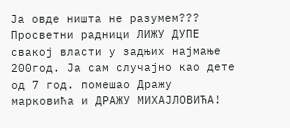Ја овде ништа не разумем??? Просветни радници ЛИЖУ ДУПЕ свакој власти у задњих најмање 200год. Ја сам случајно као дете од 7 год. помешао Дражу марковића и ДРАЖУ МИХАЈЛОВИЋА!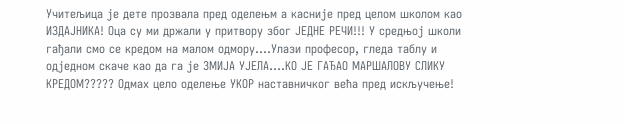Учитељица је дете прозвала пред оделењм а касније пред целом школом као ИЗДАЈНИКА! Оца су ми држали у притвору због ЈЕДНЕ РЕЧИ!!! У средњој школи гађали смо се кредом на малом одмору….Улази професор, гледа таблу и одједном скаче као да га је ЗМИЈА УЈЕЛА….КО ЈЕ ГАЂАО МАРШАЛОВУ СЛИКУ КРЕДОМ????? Одмах цело оделење УКОР наставничког већа пред искључење!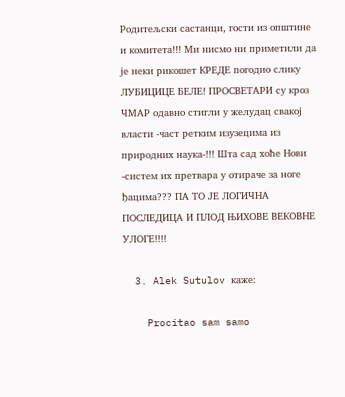Родитељски састанци, гости из општине и комитета!!! Ми нисмо ни приметили да је неки рикошет КРЕДЕ погодио слику ЛУБИЦИЦЕ БЕЛЕ! ПРОСВЕТАРИ су кроз ЧМАР одавно стигли у желудац свакој власти -част ретким изузецима из природних наука-!!! Шта сад хоће Нови -систем их претвара у отираче за ноге ђацима??? ПА ТО ЈЕ ЛОГИЧНА ПОСЛЕДИЦА И ПЛОД ЊИХОВЕ ВЕКОВНЕ УЛОГЕ!!!!

  3. Alek Sutulov каже:

    Procitao sam samo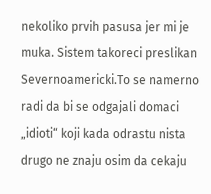nekoliko prvih pasusa jer mi je muka. Sistem takoreci preslikan Severnoamericki.To se namerno radi da bi se odgajali domaci „idioti“ koji kada odrastu nista drugo ne znaju osim da cekaju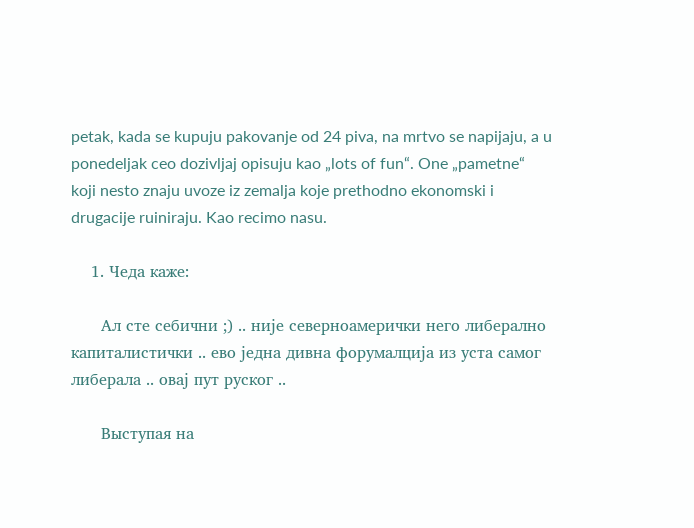petak, kada se kupuju pakovanje od 24 piva, na mrtvo se napijaju, a u ponedeljak ceo dozivljaj opisuju kao „lots of fun“. One „pametne“ koji nesto znaju uvoze iz zemalja koje prethodno ekonomski i drugacije ruiniraju. Kao recimo nasu.

    1. Чеда каже:

      Ал сте себични ;) .. није северноамерички него либерално капиталистички .. ево једна дивна форумалција из уста самог либерала .. овај пут руског ..

      Выступая на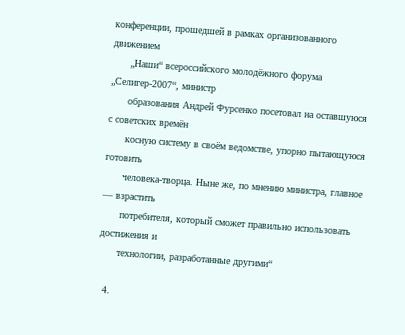конференции, прошедшей в рамках организованного движением
      „Наши“ всероссийского молодёжного форума „Селигер-2007“, министр
      образования Андрей Фурсенко посетовал на оставшуюся с советских времён
      косную систему в своём ведомстве, упорно пытающуюся готовить
      человека-творца. Ныне же, по мнению министра, главное — взрастить
      потребителя, который сможет правильно использовать достижения и
      технологии, разработанные другими“

  4.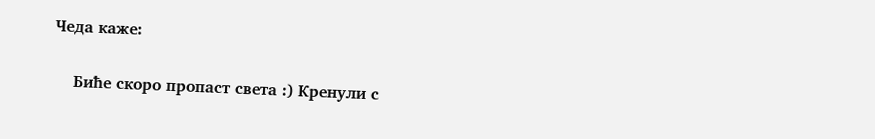Чеда каже:

    Биће скоро пропаст света :) Кренули с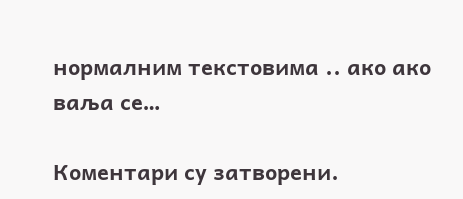нормалним текстовима .. ако ако ваља се…

Коментари су затворени.